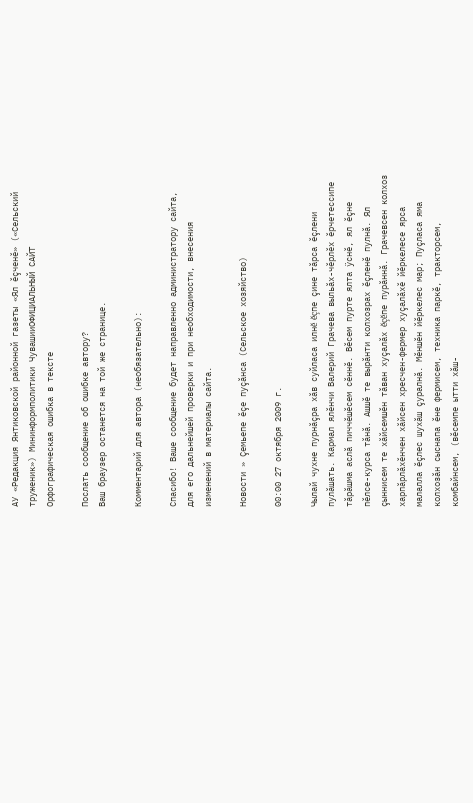АУ «Редакция Янтиковской районной газеты «Ял ěçченě» («Сельский труженик») Мининформполитики ЧувашииОФИЦИАЛЬНЫЙ САЙТ
Орфографическая ошибка в тексте

Послать сообщение об ошибке автору?
Ваш браузер останется на той же странице.

Комментарий для автора (необязательно):

Спасибо! Ваше сообщение будет направленно администратору сайта, для его дальнейшей проверки и при необходимости, внесения изменений в материалы сайта.

Новости » Çемьепе ĕçе пуçăнса (Сельское хозяйство)

00:00 27 октября 2009 г.

Чылай чухне пурнăçра хăв суйласа илнĕ ĕçпе çине тăрса ĕçлени пулăшать. Кармал ялĕнчи Валерий Грачева выльăх-чĕрлĕх ĕрчетессипе тăрăшма аслă пиччĕшĕсем сĕннĕ. Вĕсем пурте ялта ÿснĕ, ял ĕçне пĕлсе-курса тăнă. Ашшĕ те вырăнти колхозрах ĕçленĕ пулнă. Ял çыннисем те хăйсемшĕн тăван хуçалăх ĕçĕпе пурăннă. Грачевсен колхоз харпăрлăхĕнчен хăйсен хресчен-фермер хуçалăхĕ йĕркелесе ярса малалла ĕçлес шухăш çуралнă. Мĕншĕн йĕркелес мар; Пуçласа яма колхозăн сыснапа ĕне фермисем, техника паркĕ, тракторсем, комбайнсем, (вĕсемпе ытти хăш-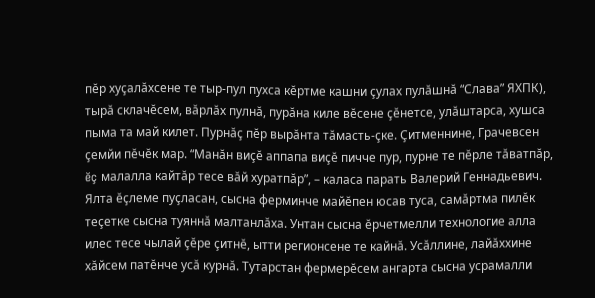пĕр хуçалăхсене те тыр-пул пухса кĕртме кашни çулах пулăшнă “Слава” ЯХПК), тырă склачĕсем, вăрлăх пулнă, пурăна киле вĕсене çĕнетсе, улăштарса, хушса пыма та май килет. Пурнăç пĕр вырăнта тăмасть-çке. Çитменнине, Грачевсен çемйи пĕчĕк мар. “Манăн виçĕ аппапа виçĕ пичче пур, пурне те пĕрле тăватпăр, ĕç малалла кайтăр тесе вăй хуратпăр”, – каласа парать Валерий Геннадьевич.
Ялта ĕçлеме пуçласан, сысна ферминче майĕпен юсав туса, самăртма пилĕк теçетке сысна туяннă малтанлăха. Унтан сысна ĕрчетмелли технологие алла илес тесе чылай çĕре çитнĕ, ытти регионсене те кайнă. Усăллине, лайăххине хăйсем патĕнче усă курнă. Тутарстан фермерĕсем ангарта сысна усрамалли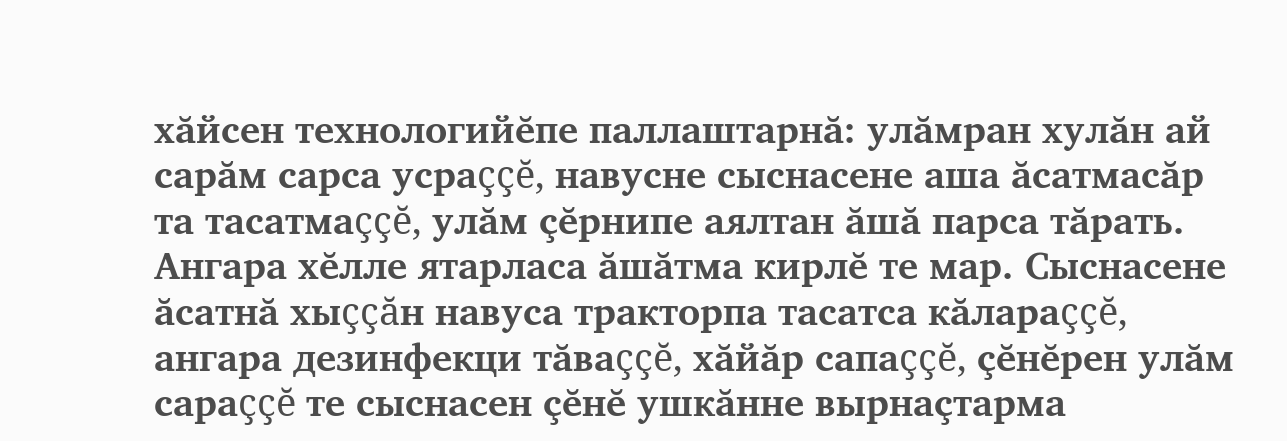хăйсен технологийĕпе паллаштарнă: улăмран хулăн ай сарăм сарса усраççĕ, навусне сыснасене аша ăсатмасăр та тасатмаççĕ, улăм çĕрнипе аялтан ăшă парса тăрать. Ангара хĕлле ятарласа ăшăтма кирлĕ те мар. Сыснасене ăсатнă хыççăн навуса тракторпа тасатса кăлараççĕ, ангара дезинфекци тăваççĕ, хăйăр сапаççĕ, çĕнĕрен улăм сараççĕ те сыснасен çĕнĕ ушкăнне вырнаçтарма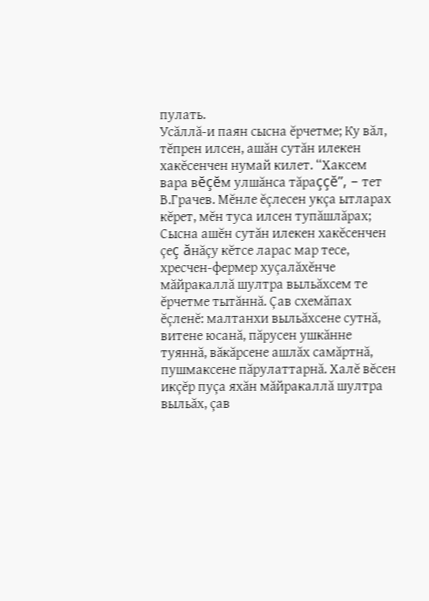пулать.
Усăллă-и паян сысна ĕрчетме; Ку вăл, тĕпрен илсен, ашăн сутăн илекен хакĕсенчен нумай килет. “Хаксем вара вĕçĕм улшăнса тăраççĕ”, – тет В.Грачев. Мĕнле ĕçлесен укçа ытларах кĕрет, мĕн туса илсен тупăшлăрах; Сысна ашĕн сутăн илекен хакĕсенчен çеç ăнăçу кĕтсе ларас мар тесе, хресчен-фермер хуçалăхĕнче мăйракаллă шултра выльăхсем те ĕрчетме тытăннă. Çав схемăпах ĕçленĕ: малтанхи выльăхсене сутнă, витене юсанă, пăрусен ушкăнне туяннă, вăкăрсене ашлăх самăртнă, пушмаксене пăрулаттарнă. Халĕ вĕсен икçĕр пуçа яхăн мăйракаллă шултра выльăх, çав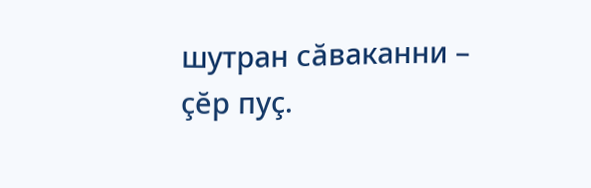шутран сăваканни – çĕр пуç.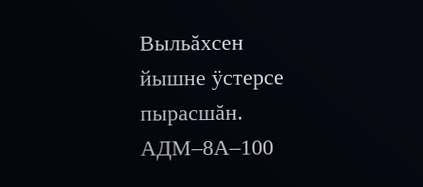Выльăхсен йышне ÿстерсе пырасшăн. АДМ–8А–100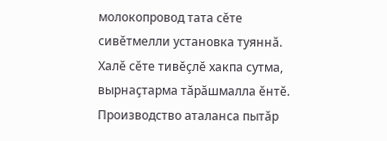молокопровод тата сĕте сивĕтмелли установка туяннă. Халĕ сĕте тивĕçлĕ хакпа сутма, вырнаçтарма тăрăшмалла ĕнтĕ. Производство аталанса пытăр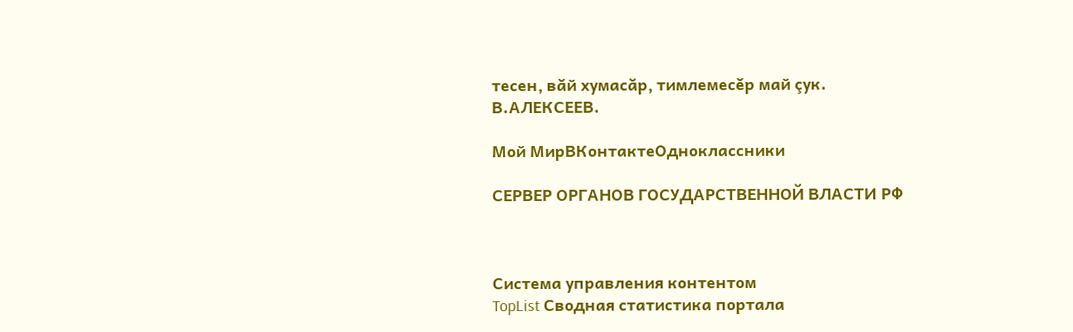тесен, вăй хумасăр, тимлемесĕр май çук.
В.АЛЕКСЕЕВ.

Мой МирВКонтактеОдноклассники

СЕРВЕР ОРГАНОВ ГОСУДАРСТВЕННОЙ ВЛАСТИ РФ



Система управления контентом
TopList Сводная статистика портала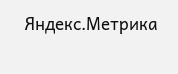Яндекс.Метрика